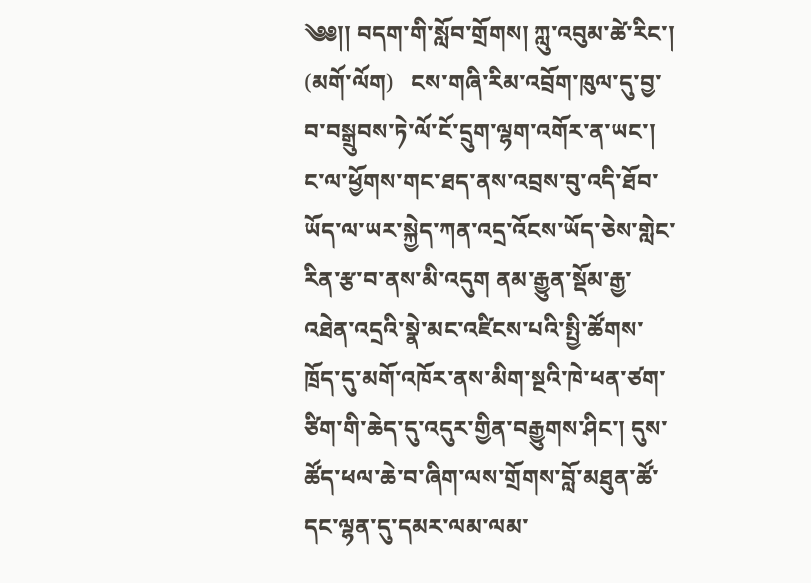༄༅།། བདག་གི་སློབ་གྲོགས། ཀླུ་འབུམ་ཚེ་རིང་། (མགོ་ལོག)   ངས་གཞི་རིམ་འབྲོག་ཁུལ་དུ་བྱ་བ་བསྒྲུབས་ཏེ་ལོ་ངོ་དྲུག་ལྷག་འགོར་ན་ཡང་། ང་ལ་ཕྱོགས་གང་ཐད་ནས་འབྲས་བུ་འདི་ཐོབ་ཡོད་ལ་ཡར་སྐྱེད་ཀན་འདྲ་འོངས་ཡོད་ཅེས་གླེང་རིན་རྩ་བ་ནས་མི་འདུག ནམ་རྒྱུན་སྡོམ་རྒྱ་འཐེན་འདྲའི་སྣེ་མང་འཛིངས་པའི་སྤྱི་ཚོགས་ཁྲོད་དུ་མགོ་འཁོར་ནས་མིག་སྔའི་ཁེ་ཕན་ཙག་ཙིག་གི་ཆེད་དུ་འདུར་གྱིན་བརྒྱུགས་ཤིང་། དུས་ཚོད་ཕལ་ཆེ་བ་ཞིག་ལས་གྲོགས་བློ་མཐུན་ཚོ་དང་ལྷན་དུ་དམར་ལམ་ལམ་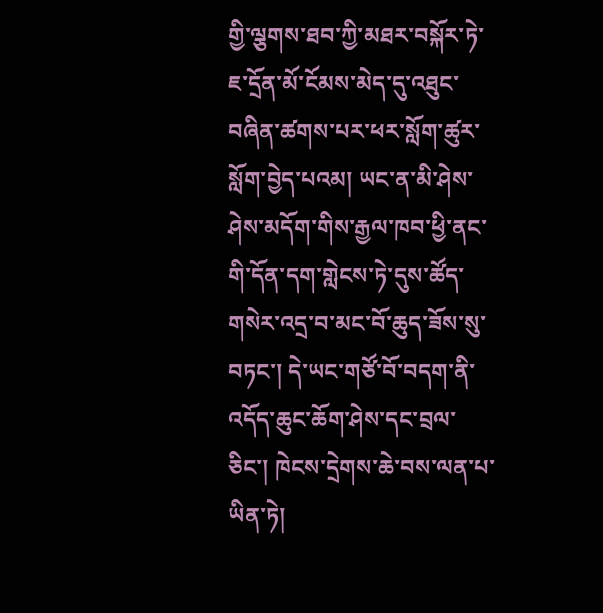གྱི་ལྕགས་ཐབ་ཀྱི་མཐར་བསྐོར་ཏེ་ཇ་དྲོན་མོ་ངོམས་མེད་དུ་འཐུང་བཞིན་ཚགས་པར་ཕར་སློག་ཚུར་སློག་བྱེད་པའམ། ཡང་ན་མི་ཤེས་ཤེས་མདོག་གིས་རྒྱལ་ཁབ་ཕྱི་ནང་གི་དོན་དག་གླེངས་ཏེ་དུས་ཚོད་གསེར་འདྲ་བ་མང་བོ་ཆུད་ཟོས་སུ་བཏང་། དེ་ཡང་གཙོ་བོ་བདག་ནི་འདོད་ཆུང་ཆོག་ཤེས་དང་བྲལ་ཅིང་། ཁེངས་དྲེགས་ཆེ་བས་ལན་པ་ཡིན་ཏེ།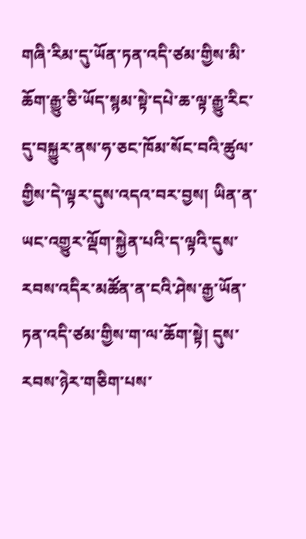གཞི་རིམ་དུ་ཡོན་ཏན་འདི་ཙམ་གྱིས་མི་ཆོག་རྒྱུ་ཅི་ཡོད་སྙམ་སྟེ་དཔེ་ཆ་ལྟ་རྒྱུ་རིང་དུ་བསྐྱུར་ནས་ཧ་ཅང་ཁོམ་སོང་བའི་ཚུལ་གྱིས་དེ་ལྟར་དུས་འདའ་བར་བྱས། ཡིན་ན་ཡང་འགྱུར་ལྡོག་སྐྱེན་པའི་ད་ལྟའི་དུས་རབས་འདིར་མཚོན་ན་ངའི་ཤེས་རྒྱ་ཡོན་ཏན་འདི་ཙམ་གྱིས་ག་ལ་ཆོག་སྟེ། དུས་རབས་ཉེར་གཅིག་པས་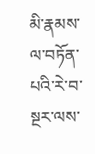མི་རྣམས་ལ་བཏོན་པའི་རེ་བ་སྔར་ལས་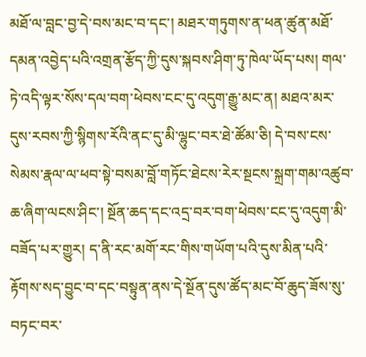མཐོ་ལ་བླང་བྱ་དེ་བས་མང་བ་དང་། མཐར་གཏུགས་ན་ཕན་ཚུན་མཐོ་དམན་འབྱེད་པའི་འགྲན་རྩོད་ཀྱི་དུས་སྐབས་ཤིག་ཏུ་ཁེལ་ཡོད་པས། གལ་ཏེ་འདི་ལྟར་སོས་དལ་བག་ཕེབས་ངང་དུ་འདུག་རྒྱུ་མང་ན། མཐའ་མར་དུས་རབས་ཀྱི་སྙིགས་རོའི་ནང་དུ་མི་ལྷུང་བར་ཐེ་ཚོམ་ཅི། དེ་བས་ངས་སེམས་རྣལ་ལ་ཕབ་སྟེ་བསམ་བློ་གཏོང་ཐེངས་རེར་སྔངས་སྐྲག་གམ་འཚུབ་ཆ་ཞིག་ལངས་ཤིང་། སྔོན་ཆད་དང་འདྲ་བར་བག་ཕེབས་ངང་དུ་འདུག་མི་བཟོད་པར་གྱུར། ད་ནི་རང་མགོ་རང་གིས་གཡོག་པའི་དུས་མིན་པའི་རྟོགས་སད་བྱུང་བ་དང་བསྟུན་ནས་དེ་སྔོན་དུས་ཚོད་མང་བོ་ཆུད་ཟོས་སུ་བཏང་བར་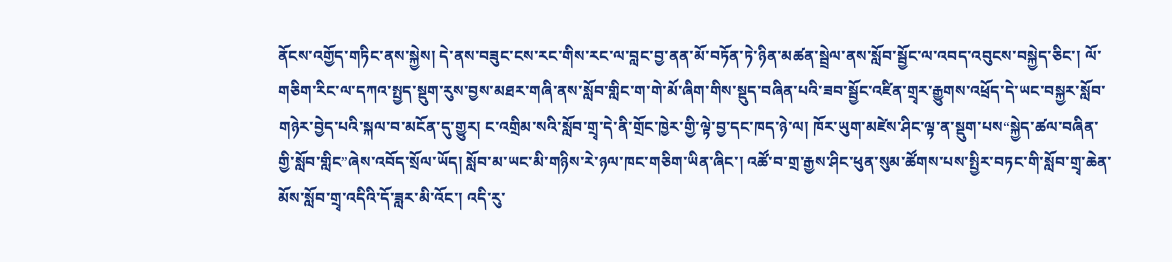ནོངས་འགྱོད་གཏིང་ནས་སྐྱེས། དེ་ནས་བཟུང་ངས་རང་གིས་རང་ལ་བླང་བྱ་ནན་མོ་བཏོན་ཏེ་ཉིན་མཚན་སྦྲེལ་ནས་སློབ་སྦྱོང་ལ་འབད་འབུངས་བསྐྱེད་ཅིང་། ལོ་གཅིག་རིང་ལ་དཀའ་སྤྱད་སྡུག་རུས་བྱས་མཐར་གཞི་ནས་སློབ་གླིང་ག་གེ་མོ་ཞིག་གིས་སྡུད་བཞིན་པའི་ཟབ་སྦྱོང་འཛིན་གྲྭར་རྒྱུགས་འཕྲོད་དེ་ཡང་བསྐྱར་སློབ་གཉེར་བྱེད་པའི་སྐལ་བ་མངོན་དུ་གྱུར། ང་འགྲིམ་སའི་སློབ་གྲྭ་དེ་ནི་གྲོང་ཁྱེར་གྱི་ལྟེ་བྱ་དང་ཁད་ཉེ་ལ། ཁོར་ཡུག་མཛེས་ཤིང་ལྟ་ན་སྡུག་པས“སྐྱེད་ཚལ་བཞིན་གྱི་སློབ་གླིང”ཞེས་འབོད་སྲོལ་ཡོད། སློབ་མ་ཡང་མི་གཉིས་རེ་ཉལ་ཁང་གཅིག་ཡིན་ཞིང་། འཚོ་བ་གྲ་རྒྱས་ཤིང་ཕུན་སུམ་ཚོགས་པས་སྤྱིར་བཏང་གི་སློབ་གྲྭ་ཆེན་མོས་སློབ་གྲྭ་འདིའི་དོ་ཟླར་མི་འོང་། འདི་རུ་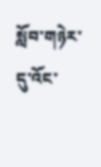སློབ་གཉེར་དུ་འོང་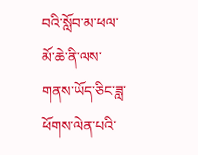བའི་སློབ་མ་ཕལ་མོ་ཆེ་ནི་ལས་གནས་ཡོད་ཅིང་ཟླ་ཕོགས་ལེན་པའི་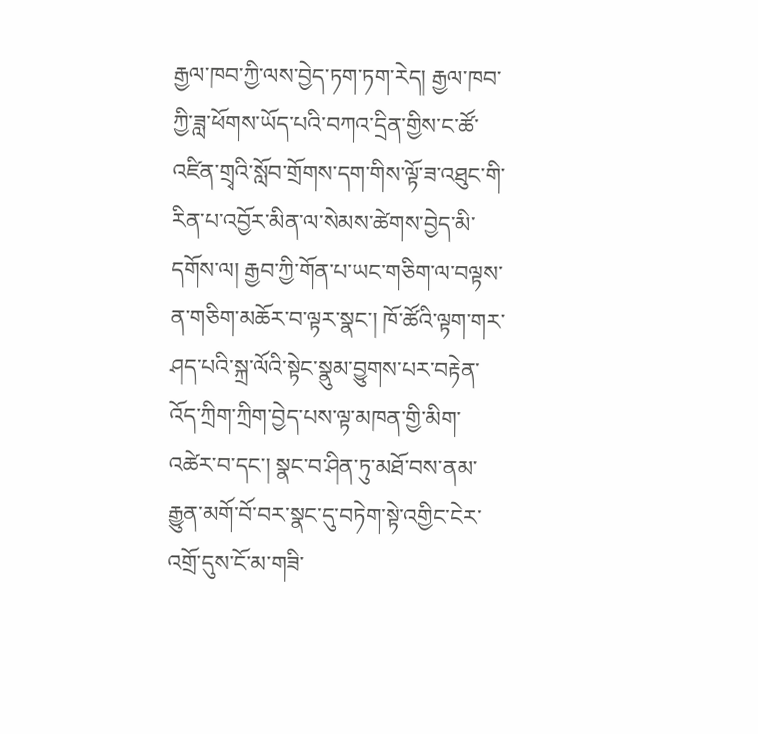རྒྱལ་ཁབ་ཀྱི་ལས་བྱེད་ཏག་ཏག་རེད། རྒྱལ་ཁབ་ཀྱི་ཟླ་ཕོགས་ཡོད་པའི་བཀའ་དྲིན་གྱིས་ང་ཚོ་འཛིན་གྲྭའི་སློབ་གྲོགས་དག་གིས་ལྟོ་ཟ་འཐུང་གི་རིན་པ་འབྱོར་མིན་ལ་སེམས་ཚེགས་བྱེད་མི་དགོས་ལ། རྒྱབ་ཀྱི་གོན་པ་ཡང་གཅིག་ལ་བལྟས་ན་གཅིག་མཆོར་བ་ལྟར་སྣང་། ཁོ་ཚོའི་ལྟག་གར་ཤད་པའི་སྐྲ་ལོའི་སྟེང་སྣུམ་བྱུགས་པར་བརྟེན་འོད་ཀྲིག་ཀྲིག་བྱེད་པས་ལྟ་མཁན་གྱི་མིག་འཚེར་བ་དང་། སྣང་བ་ཤིན་ཏུ་མཐོ་བས་ནམ་རྒྱུན་མགོ་བོ་བར་སྣང་དུ་བཏེག་སྟེ་འགྱིང་ངེར་འགྲོ་དུས་ངོ་མ་གཟི་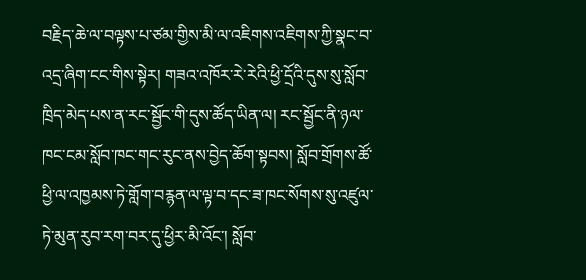བརྗིད་ཆེ་ལ་བལྟས་པ་ཙམ་གྱིས་མི་ལ་འཇིགས་འཇིགས་ཀྱི་སྣང་བ་འདྲ་ཞིག་ངང་གིས་སྟེར། གཟའ་འཁོར་རེ་རེའི་ཕྱི་དྲོའི་དུས་སུ་སློབ་ཁྲིད་མེད་པས་ན་རང་སྦྱོང་གི་དུས་ཚོད་ཡིན་ལ། རང་སྦྱོང་ནི་ཉལ་ཁང་ངམ་སློབ་ཁང་གང་རུང་ནས་བྱེད་ཆོག་སྟབས། སློབ་གྲོགས་ཚོ་ཕྱི་ལ་འཁྱམས་ཏེ་གློག་བརྙན་ལ་ལྟ་བ་དང་ཟ་ཁང་སོགས་སུ་འཛུལ་ཏེ་མུན་རུབ་རག་བར་དུ་ཕྱིར་མི་འོང་། སློབ་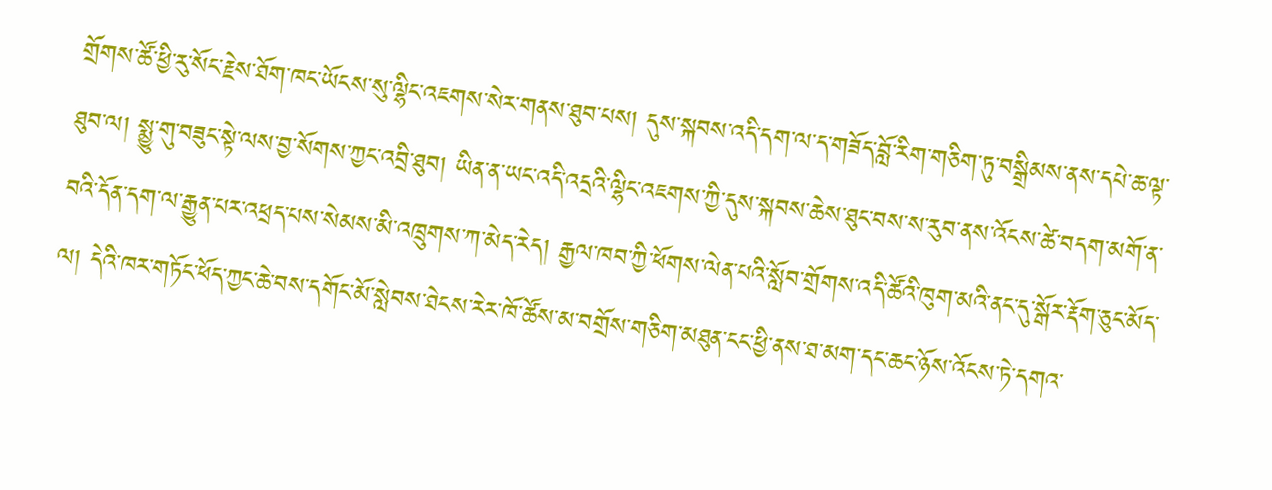གྲོགས་ཚོ་ཕྱི་རུ་སོང་རྗེས་ཐོག་ཁང་ཡོངས་སུ་ལྷིང་འཇགས་སེར་གནས་ཐུབ་པས། དུས་སྐབས་འདི་དག་ལ་ད་གཟོད་བློ་རིག་གཅིག་ཏུ་བསྒྲིམས་ནས་དཔེ་ཆ་ལྟ་ཐུབ་ལ། སྨྱུ་གུ་བཟུང་སྟེ་ལས་བྱ་སོགས་ཀྱང་འབྲི་ཐུབ། ཡིན་ན་ཡང་འདི་འདྲའི་ལྷིང་འཇགས་ཀྱི་དུས་སྐབས་ཆེས་ཐུང་བས་ས་རུབ་ནས་འོངས་ཚེ་བདག་མགོ་ན་བའི་དོན་དག་ལ་རྒྱུན་པར་འཕྲད་པས་སེམས་མི་འཁྲུགས་ཀ་མེད་རེད། རྒྱལ་ཁབ་ཀྱི་ཕོགས་ལེན་པའི་སློབ་གྲོགས་འདི་ཚོའི་ཁུག་མའི་ནང་དུ་སྒོར་རྡོག་ཅུང་མོད་ལ། དེའི་ཁར་གཏོང་ཕོད་ཀྱང་ཆེ་བས་དགོང་མོ་སླེབས་ཐེངས་རེར་ཁོ་ཚོས་མ་བགྲོས་གཅིག་མཐུན་ངང་ཕྱི་ནས་ཐ་མག་དང་ཆང་ཉོས་འོངས་ཏེ་དགའ་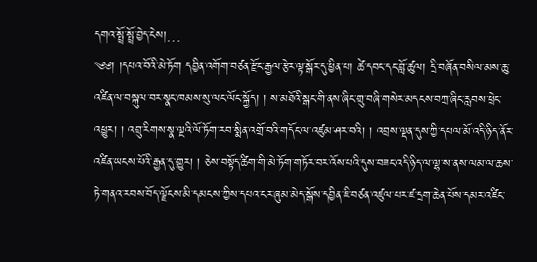དགའ་སྤྲོ་སྤྲོ་བྱེད་ངེས།…
༄༅། །དཔའ་བོའི་མེ་ཏོག དབྱིན་འགོག་བཙན་རྫོང་རྒྱལ་རྩེར་ལྟ་སྒོར་དུ་ཕྱིན་པ། ཚེ་དབང་དང་བློ་ཚུལ། དྲི་བཞོན་བསིལ་མས་ཆུ་འཛིན་ལ་བསྐུལ་བར་སྣང་ཁམས་སུ་ལང་ལོང་སྐྱོད། ། ས་མཐོའི་སྒང་གི་ནས་ཞིང་གྲུ་བཞི་གསེར་མདངས་བཀྲ་ཞིང་རླབས་ཕྲེང་འཕྱུར། ། འབྲུ་རིགས་སྣ་ལྔའི་ལོ་ཏོག་རབ་སྨིན་འགྲོ་བའི་གདོང་ལ་འཛུམ་ཤར་བའི། ། འབྲས་ལྡན་དུས་ཀྱི་དཔལ་མོ་འདི་ཉིད་ནོར་འཛིན་ཡངས་པོའི་རྒྱན་དུ་གྱུར། ། ཅེས་བསྟོད་ཚིག་གི་མེ་ཏོག་གཏོར་བར་འོས་པའི་དུས་བཟང་འདི་ཉིད་ལ་ལྷ་ས་ནས་ལམ་ལ་ཆས་ཏེ་གནའ་རབས་བོད་ལྗོངས་མི་དམངས་ཀྱིས་དཔའ་ངར་ཞུམ་མེད་སྒོས་དབྱིན་ཇི་བཙན་འཛུལ་པར་ཛ་དྲག་ཆེན་པོས་དམར་འཛིང་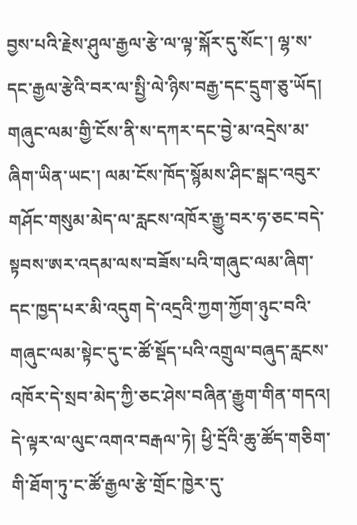བྱས་པའི་རྗེས་ཤུལ་རྒྱལ་རྩེ་ལ་ལྟ་སྐོར་དུ་སོང་། ལྷ་ས་དང་རྒྱལ་རྩེའི་བར་ལ་སྤྱི་ལེ་ཉིས་བརྒྱ་དང་དྲུག་ཅུ་ཡོད། གཞུང་ལམ་གྱི་ངོས་ནི་ས་དཀར་དང་བྱེ་མ་འདྲེས་མ་ཞིག་ཡིན་ཡང་། ལམ་ངོས་ཁོད་སྙོམས་ཤིང་སྒང་འབུར་གཤོང་གསུམ་མེད་ལ་རླངས་འཁོར་རྒྱུ་བར་ཧ་ཅང་བདེ་སྟབས་ཨར་འདམ་ལས་བཟོས་པའི་གཞུང་ལམ་ཞིག་དང་ཁྱད་པར་མི་འདུག དེ་འདྲའི་ཀྱག་ཀྱོག་ཉུང་བའི་གཞུང་ལམ་སྟེང་དུ་ང་ཚོ་སྡོད་པའི་འགྲུལ་བཞུད་རླངས་འཁོར་དེ་སྲབ་མེད་ཀྱི་ཅང་ཤེས་བཞིན་རྒྱུག་གིན་གདའ། དེ་ལྟར་ལ་ལུང་འགའ་བརྒལ་ཏེ། ཕྱི་དྲོའི་ཆུ་ཚོད་གཅིག་གི་ཐོག་ཏུ་ང་ཚོ་རྒྱལ་རྩེ་གྲོང་ཁྱེར་དུ་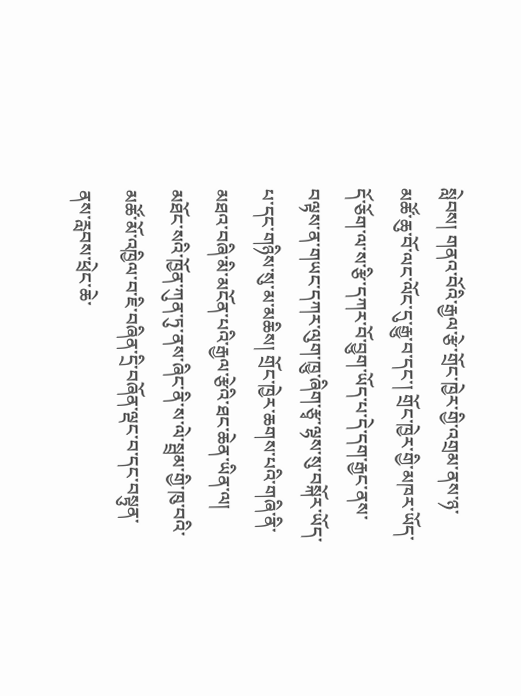སླེབས། གནའ་བོའི་རྒྱལ་རྩེ་གྲོང་ཁྱེར་གྱི་འགྲམ་ནས་ཉ་མཚོ་ཆུ་བོ་ལང་ལོང་དུ་རྒྱུ་བ་དང་། གྲོང་ཁྱེར་གྱི་མཁར་ཡོད་དོ་ཅོག་ལ་ས་རྩི་དཀར་བོ་བྱུག་ཡོད་པ་དེ་དག་རྒྱང་ནས་བལྟས་ན་གཡང་དཀར་ལུག་ཁྱུ་ཞིག་རྩྭ་ལྷས་སུ་བསྐོར་ཡོད་པ་དང་གཉིས་སུ་མ་མཆིས། གྲོང་ཁྱེར་ཆགས་པའི་གཞི་ནི་མཐའ་བཞི་མི་མངོན་པའི་རྒྱལ་རྩེའི་ཐང་ཆེན་ཡིན་ལ། མཐོང་སའི་ཁྱོན་ཀུན་ཏུ་ནས་ཞིང་ནི་ས་ལེ་སྦྲམ་གྱི་ཁུ་བའི་མཚོ་མོ་འཁྱིལ་བ་ཇི་བཞིན་དྲི་བཞོན་ལྡང་བ་དང་བསྟུན་ནས་རླབས་ཕྲེང་ཆེ་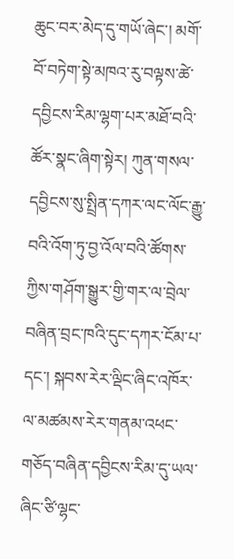ཆུང་བར་མེད་དུ་གཡོ་ཞེང་། མགོ་བོ་བཏེག་སྟེ་མཁའ་རུ་བལྟས་ཚེ་དབྱིངས་རིམ་ལྷག་པར་མཐོ་བའི་ཚོར་སྣང་ཞིག་སྟེར། ཀུན་གསལ་དབྱིངས་སུ་སྤྲིན་དཀར་ལང་ལོང་རྒྱུ་བའི་འོག་ཏུ་བྱ་འོལ་བའི་ཚོགས་ཀྱིས་གཤོག་སྒྱུར་གྱི་གར་ལ་བྲེལ་བཞིན་བྲང་ཁའི་དུང་དཀར་ངོམ་པ་དང་། སྐབས་རེར་ལྡིང་ཞིང་འཁོར་ལ་མཚམས་རེར་གནམ་འཕང་གཅོད་བཞིན་དབྱིངས་རིམ་དུ་ཡལ་ཞིང་ཙི་ལྷང་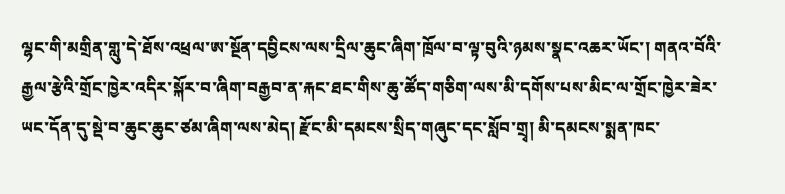ལྷང་གི་མགྲིན་གླུ་དེ་ཐོས་འཕྲལ་ཨ་སྔོན་དབྱིངས་ལས་དྲིལ་ཆུང་ཞིག་ཁྲོལ་བ་ལྟ་བུའི་ཉམས་སྣང་འཆར་ཡོང་། གནའ་བོའི་རྒྱལ་རྩེའི་གྲོང་ཁྱེར་འདིར་སྐོར་བ་ཞིག་བརྒྱབ་ན་རྐང་ཐང་གིས་ཆུ་ཚོད་གཅིག་ལས་མི་དགོས་པས་མིང་ལ་གྲོང་ཁྱེར་ཟེར་ཡང་དོན་དུ་སྡེ་བ་ཆུང་ཆུང་ཙམ་ཞིག་ལས་མེད། རྫོང་མི་དམངས་སྲིད་གཞུང་དང་སློབ་གྲྭ། མི་དམངས་སྨན་ཁང་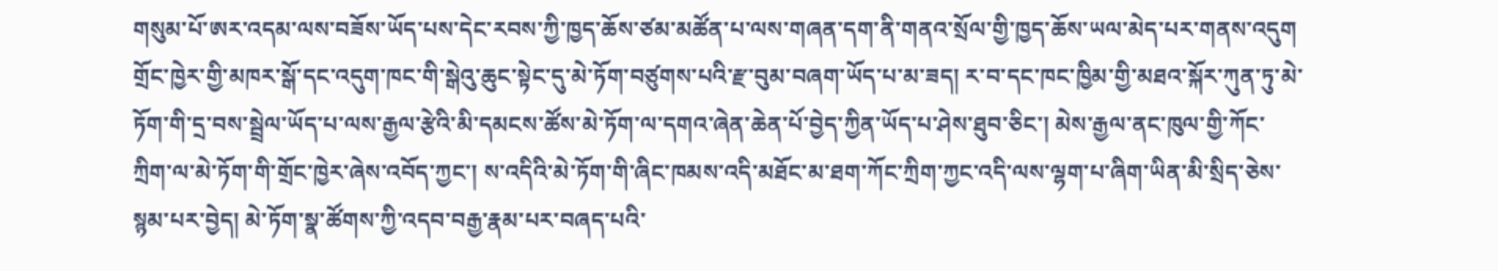གསུམ་པོ་ཨར་འདམ་ལས་བཟོས་ཡོད་པས་དེང་རབས་ཀྱི་ཁྱད་ཆོས་ཙམ་མཚོན་པ་ལས་གཞན་དག་ནི་གནའ་སྲོལ་གྱི་ཁྱད་ཆོས་ཡལ་མེད་པར་གནས་འདུག གྲོང་ཁྱེར་གྱི་མཁར་སྒོ་དང་འདུག་ཁང་གི་སྒེའུ་ཆུང་སྟེང་དུ་མེ་ཏོག་བཙུགས་པའི་རྫ་བུམ་བཞག་ཡོད་པ་མ་ཟད། ར་བ་དང་ཁང་ཁྱིམ་གྱི་མཐའ་སྐོར་ཀུན་ཏུ་མེ་ཏོག་གི་དྲ་བས་སྦྲེལ་ཡོད་པ་ལས་རྒྱལ་རྩེའི་མི་དམངས་ཚོས་མེ་ཏོག་ལ་དགའ་ཞེན་ཆེན་པོ་བྱེད་ཀྱིན་ཡོད་པ་ཤེས་ཐུབ་ཅིང་། མེས་རྒྱལ་ནང་ཁུལ་གྱི་ཀོང་ཀྲིག་ལ་མེ་ཏོག་གི་གྲོང་ཁྱེར་ཞེས་འབོད་ཀྱང་། ས་འདིའི་མེ་ཏོག་གི་ཞིང་ཁམས་འདི་མཐོང་མ་ཐག་ཀོང་ཀྲིག་ཀྱང་འདི་ལས་ལྷག་པ་ཞིག་ཡིན་མི་སྲིད་ཅེས་སྙམ་པར་བྱེད། མེ་ཏོག་སྣ་ཚོགས་ཀྱི་འདབ་བརྒྱ་རྣམ་པར་བཞད་པའི་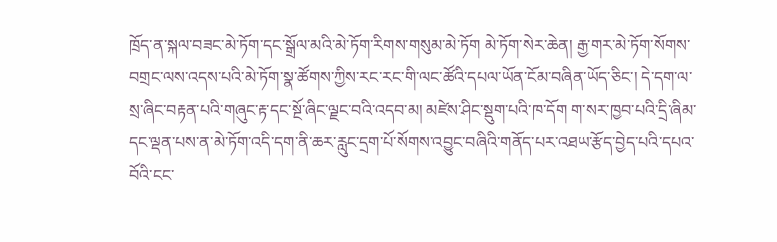ཁྲོད་ན་སྐལ་བཟང་མེ་ཏོག་དང་སྒྲོལ་མའི་མེ་ཏོག་རིགས་གསུམ་མེ་ཏོག མེ་ཏོག་སེར་ཆེན། རྒྱ་གར་མེ་ཏོག་སོགས་བགྲང་ལས་འདས་པའི་མེ་ཏོག་སྣ་ཚོགས་ཀྱིས་རང་རང་གི་ལང་ཚོའི་དཔལ་ཡོན་ངོམ་བཞིན་ཡོད་ཅིང་། དེ་དག་ལ་སྲ་ཞིང་བརྟན་པའི་གཞུང་རྟ་དང་སྔོ་ཞིང་ལྗང་བའི་འདབ་མ། མཛེས་ཤིང་སྡུག་པའི་ཁ་དོག ག་སར་ཁྱབ་པའི་དྲི་ཞིམ་དང་ལྡན་པས་ན་མེ་ཏོག་འདི་དག་ནི་ཆར་རླུང་དྲག་པོ་སོགས་འབྱུང་བཞིའི་གནོད་པར་འཐཡ་རྩོད་བྱེད་པའི་དཔའ་བོའི་ངང་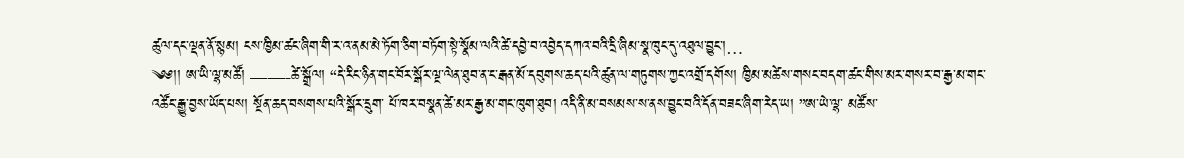ཚུལ་དང་ལྡན་ནོ་སྙམ། ངས་ཁྱིམ་ཚང་ཞིག་གི་ར་འ་ནམ་མེ་ཏོག་ཅིག་བཏོག་སྟེ་སྣོམ་ལའི་ཚེ་དབྱེ་བ་འབྱེད་དཀའ་བའི་དྲི་ཞིམ་སྣ་ཁུང་དུ་འཐུལ་བྱུང་།…
༄༅།། ཨ་ཡི་ལྷ་མཚོ། ——-ཚེ་སྒྲོལ། “དེ་རིང་ཉིན་གང་བོར་སྒོར་ལྔ་ལེན་ཐུབ་ན་ང་རྒན་མོ་དབུགས་ཆད་པའི་ཚུན་ལ་གཏུགས་ཀྱང་འགྲོ་དགོས། ཁྱིམ་མཚེས་གསང་བདག་ཚང་གིས་མར་གསར་བ་རྒྱ་མ་གང་འཚོང་རྒྱུ་བྱས་ཡོད་པས། སྔོན་ཆད་བསགས་པའི་སྒོར་དྲུག་ པོ་ཁར་བསྣན་ཚེ་མར་རྒྱ་མ་གང་ཁུག་ཐུབ། འདི་ནི་མ་བསམས་ས་ནས་བྱུང་བའི་དོན་བཟང་ཞིག་རེད་ཡ། ”ཨ་ཡེ་ལྷ་ མཚོས་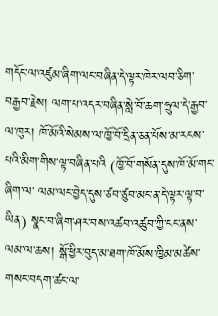གདོང་ལ་འཛུམ་ཞིག་ལང་བཞིན་དེ་ལྟར་ཁེར་ལབ་ཅིག་བརྒྱབ་རྗེས། ལག་པ་འདར་བཞིན་སླེ་བོ་ཆག་ཧྲུལ་དེ་རྒྱབ་ ལ་ཁུར། ཁོ་མོའི་སེམས་ལ་ཁྱོ་བོ་དྲིན་ཅན་པོས་མ་རངས་པའི་མིག་གིས་ལྟ་བཞིན་པའི (ཁྱོ་བོ་གསོན་དུས་ཁོ་མོ་གང་ཞིག་ལ་ ལམ་ལང་བྱེད་དུས་ཙབ་ཙུབ་མང་ན་དེ་ལྟར་ལྟ་བ་ཡིན) སྣང་བ་ཞིག་ཤར་བས་འཚབ་འཚུབ་ཀྱི་ངང་ནས་ལམ་ལ་ཆས། སྒོ་ཕྱིར་བུད་མ་ཐག་ཁོ་མོས་ཁྱིམ་མཚེས་གསང་བདག་ཚང་ལ་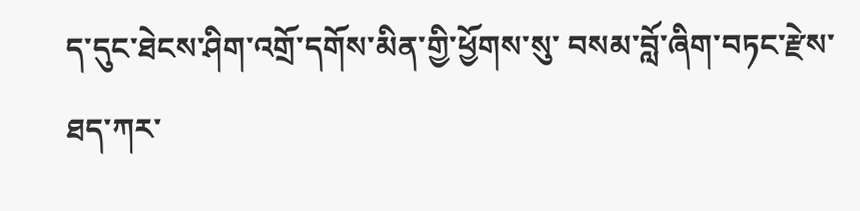ད་དུང་ཐེངས་ཤིག་འགྲོ་དགོས་མིན་གྱི་ཕྱོགས་སུ་ བསམ་བློ་ཞིག་བཏང་རྫེས་ཐད་ཀར་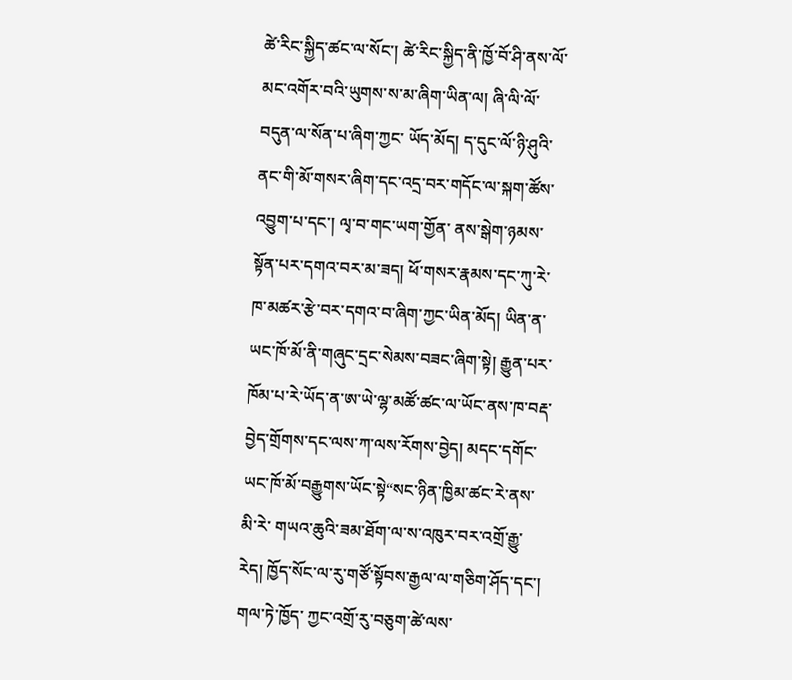ཚེ་རིང་སྐྱིད་ཚང་ལ་སོང་། ཚེ་རིང་སྐྱིད་ནི་ཁྱོ་བོ་ཤི་ནས་ལོ་མང་འགོར་བའི་ཡུགས་ས་མ་ཞིག་ཡིན་ལ། ཞི་ལི་ལོ་བདུན་ལ་སོན་པ་ཞིག་ཀྱང་ ཡོད་མོད། ད་དུང་ལོ་ཉི་ཤུའི་ནང་གི་མོ་གསར་ཞིག་དང་འདྲ་བར་གདོང་ལ་སྐག་ཚོས་འབྱུག་པ་དང་། ལྭ་བ་གང་ཡག་གྱོན་ ནས་སྒེག་ཉམས་སྟོན་པར་དགའ་བར་མ་ཟད། ཕོ་གསར་རྣམས་དང་ཀུ་རེ་ཁ་མཚར་རྩེ་བར་དགའ་བ་ཞིག་ཀྱང་ཡིན་མོད། ཡིན་ན་ཡང་ཁོ་མོ་ནི་གཞུང་དྲང་སེམས་བཟང་ཞིག་སྟེ། རྒྱུན་པར་ཁོམ་པ་རེ་ཡོད་ན་ཨ་ཡེ་ལྷ་མཚོ་ཚང་ལ་ཡོང་ནས་ཁ་བརྡ་ བྱེད་གྲོགས་དང་ལས་ཀ་ལས་རོགས་བྱེད། མདང་དགོང་ཡང་ཁོ་མོ་བརྒྱུགས་ཡོང་སྟེ“སང་ཉིན་ཁྱིམ་ཚང་རེ་ནས་མི་རེ་ གཡའ་ཆུའི་ཟམ་ཐོག་ལ་ས་འཁུར་བར་འགྲོ་རྒྱུ་རེད། ཁྱོད་སོང་ལ་རུ་གཙོ་སྟོབས་རྒྱལ་ལ་གཅིག་ཤོད་དང་། གལ་ཏེ་ཁྱོད་ ཀྱང་འགྲོ་རུ་བཅུག་ཚེ་ལས་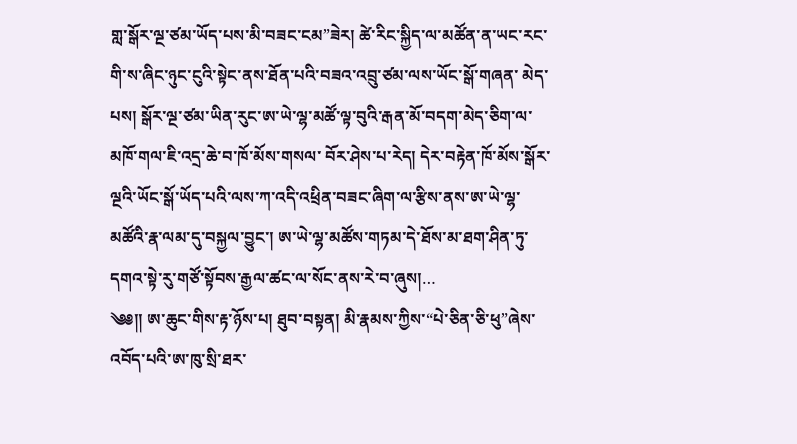གླ་སྒོར་ལྔ་ཙམ་ཡོད་པས་མི་བཟང་ངམ”ཟེར། ཚེ་རིང་སྐྱིད་ལ་མཚོན་ན་ཡང་རང་གི་ས་ཞིང་ཉུང་ངུའི་སྟེང་ནས་ཐོན་པའི་བཟའ་འབྲུ་ཙམ་ལས་ཡོང་སྒོ་གཞན་ མེད་པས། སྒོར་ལྔ་ཙམ་ཡིན་རུང་ཨ་ཡེ་ལྷ་མཚོ་ལྟ་བུའི་རྒན་མོ་བདག་མེད་ཅིག་ལ་མཁོ་གལ་ཇི་འདྲ་ཆེ་བ་ཁོ་མོས་གསལ་ བོར་ཤེས་པ་རེད། དེར་བརྟེན་ཁོ་མོས་སྒོར་ལྔའི་ཡོང་སྒོ་ཡོད་པའི་ལས་ཀ་འདི་འཕྲིན་བཟང་ཞིག་ལ་རྩིས་ནས་ཨ་ཡེ་ལྷ་ མཚོའི་རྣ་ལམ་དུ་བསྐྱལ་བྱུང་། ཨ་ཡེ་ལྷ་མཚོས་གཏམ་དེ་ཐོས་མ་ཐག་ཤིན་ཏུ་དགའ་སྟེ་རུ་གཙོ་སྟོབས་རྒྱལ་ཚང་ལ་སོང་ནས་རེ་བ་ཞུས།…
༄༅།། ཨ་ཆུང་གིས་རྟ་ཉོས་པ། ཐུབ་བསྟན། མི་རྣམས་ཀྱིས་“པེ་ཅིན་ཅི་ཕུ”ཞེས་འབོད་པའི་ཨ་ཁུ་སྲི་ཐར་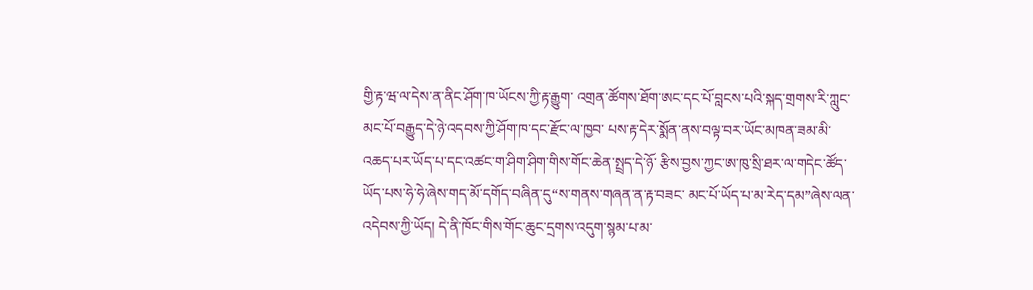གྱི་རྟ་ཝ་ལ་དེས་ན་ནིང་ཤོག་ཁ་ཡོངས་ཀྱི་རྟ་རྒྱུག་ འགྲན་ཚོགས་ཐོག་ཨང་དང་པོ་བླངས་པའི་སྐད་གྲགས་རི་ཀླུང་མང་པོ་བརྒྱུད་དེ་ཉེ་འདབས་ཀྱི་ཤོག་ཁ་དང་རྫོང་ལ་ཁྱབ་ པས་རྟ་དེར་སྨོན་ནས་བལྟ་བར་ཡོང་མཁན་ཟམ་མི་འཆད་པར་ཡོད་པ་དང་འཚང་ག་ཤིག་ཤིག་གིས་གོང་ཆེན་སྤྲད་དེ་ཉོ་ རྩིས་བྱས་ཀྱང་ཨ་ཁུ་སྲི་ཐར་ལ་གདེང་ཚོད་ཡོད་པས་ཧེ་ཧེ་ཞེས་གད་མོ་དགོད་བཞིན་དུ“ས་གནས་གཞན་ན་རྟ་བཟང་ མང་པོ་ཡོད་པ་མ་རེད་དམ”ཞེས་ལན་འདེབས་ཀྱི་ཡོད། དེ་ནི་ཁོང་གིས་གོང་ཆུང་དྲགས་འདུག་སྙམ་པ་མ་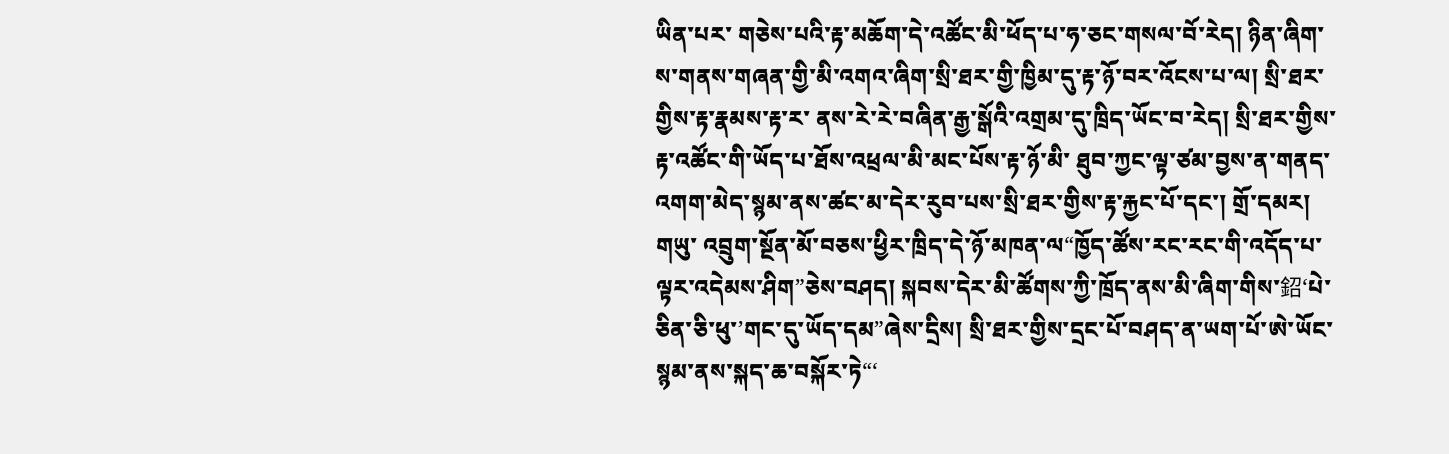ཡིན་པར་ གཅེས་པའི་རྟ་མཆོག་དེ་འཚོང་མི་ཕོད་པ་ཧ་ཅང་གསལ་བོ་རེད། ཉིན་ཞིག་ས་གནས་གཞན་གྱི་མི་འགའ་ཞིག་སྲི་ཐར་གྱི་ཁྱིམ་དུ་རྟ་ཉོ་བར་འོངས་པ་ལ། སྲི་ཐར་གྱིས་རྟ་རྣམས་རྟ་ར་ ནས་རེ་རེ་བཞིན་རྒྱ་སྒོའི་འགྲམ་དུ་ཁྲིད་ཡོང་བ་རེད། སྲི་ཐར་གྱིས་རྟ་འཚོང་གི་ཡོད་པ་ཐོས་འཕྲལ་མི་མང་པོས་རྟ་ཉོ་མི་ ཐུབ་ཀྱང་ལྟ་ཙམ་བྱས་ན་གནད་འགག་མེད་སྙམ་ནས་ཚང་མ་དེར་རུབ་པས་སྲི་ཐར་གྱིས་རྟ་རྐྱང་པོ་དང་། གྲོ་དམར། གཡུ་ འབྲུག་སྔོན་མོ་བཅས་ཕྱིར་ཁྲིད་དེ་ཉོ་མཁན་ལ“ཁྱོད་ཚོས་རང་རང་གི་འདོད་པ་ལྟར་འདེམས་ཤིག”ཅེས་བཤད། སྐབས་དེར་མི་ཚོགས་ཀྱི་ཁྲོད་ནས་མི་ཞིག་གིས་鉊‘པེ་ཅིན་ཅི་ཕུ་’གང་དུ་ཡོད་དམ”ཞེས་དྲིས། སྲི་ཐར་གྱིས་དྲང་པོ་བཤད་ན་ཡག་པོ་ཨེ་ཡོང་སྙམ་ནས་སྐད་ཆ་བསྐོར་ཏེ“‘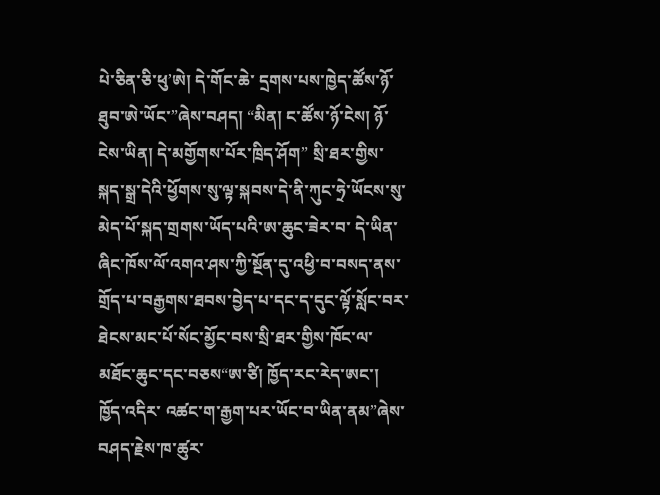པེ་ཅིན་ཅི་ཕུ’ཨེ། དེ་གོང་ཆེ་ དྲགས་པས་ཁྱེད་ཚོས་ཉོ་ཐུབ་ཨེ་ཡོང་”ཞེས་བཤད། “མིན། ང་ཚོས་ཉོ་ངེས། ཉོ་ངེས་ཡིན། དེ་མགྱོགས་པོར་ཁྲིད་ཤོག” སྲི་ཐར་གྱིས་སྐད་སྒྲ་དེའི་ཕྱོགས་སུ་ལྟ་སྐབས་དེ་ནི་ཀུང་ཧྲེ་ཡོངས་སུ་མེད་པོ་སྐད་གྲགས་ཡོད་པའི་ཨ་ཆུང་ཟེར་བ་ དེ་ཡིན་ཞིང་ཁོས་ལོ་འགའ་ཤས་ཀྱི་སྔོན་དུ་འཕྱི་བ་བསད་ནས་གྲོད་པ་བརྒྱགས་ཐབས་བྱེད་པ་དང་ད་དུང་ལྟོ་སློང་བར་ ཐེངས་མང་པོ་སོང་མྱོང་བས་སྲི་ཐར་གྱིས་ཁོང་ལ་མཐོང་ཆུང་དང་བཅས“ཨ་ཙི། ཁྱོད་རང་རེད་ཨང་། ཁྱོད་འདིར་ འཚང་ག་རྒྱག་པར་ཡོང་བ་ཡིན་ནམ”ཞེས་བཤད་རྗེས་ཁ་ཚུར་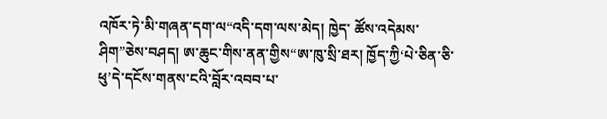འཁོར་ཏེ་མི་གཞན་དག་ལ“འདི་དག་ལས་མེད། ཁྱེད་ ཚོས་འདེམས་ཤིག”ཅེས་བཤད། ཨ་ཆུང་གིས་ནན་གྱིས“ཨ་ཁུ་སྲི་ཐར། ཁྱོད་ཀྱི‘པེ་ཅིན་ཅི་ཕུ’དེ་དངོས་གནས་ངའི་བློར་འབབ་པ་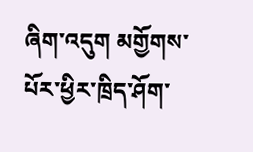ཞིག་འདུག མགྱོགས་པོར་ཕྱིར་ཁྲིད་ཤོག་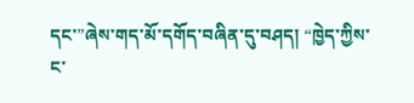དང་”ཞེས་གད་མོ་དགོད་བཞིན་དུ་བཤད། “ཁྱེད་ཀྱིས་ང་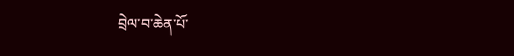བྲེལ་བ་ཆེན་པོ་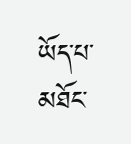ཡོད་པ་མཐོང་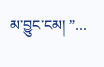མ་བྱུང་ངམ། ”…